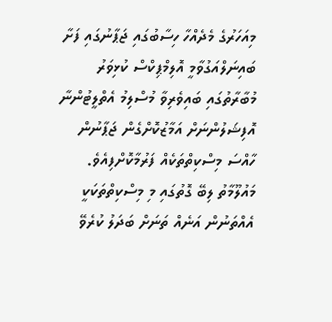މިއަހަރުގެ މެދެއްހާ ހިސާބުގައި ޖަޕާނުގައި ފަށާ ބައިނަލްއަގުވާމީ އޮލިމްޕިކްސް ކުޅިވަރު މުބާރާތުގައި ބައިވެރިވާ މުސްލިމު އެތްލީޓުންނާ އޮފިޝަލުންނަށް އަމާޒުކޮށްގެން ޖަޕާނުން ހާއްސަ މިސްކިތްތަކެއް ފަރުމާކޮށްފިއެވެ.
މައުލޫމާތު ލިބޭ ގޮތުގައި މި މިސްކިތްތަކަކީ އެއްތަނުން އަނެއް ތަނަށް ބަދަލު ކުރެވޭ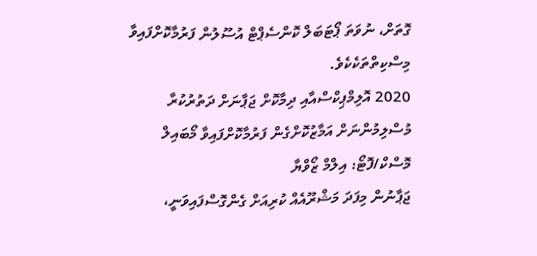ގޮތަށް، ނުވަތަ ޕޯޓަބަލް ކޮންސެޕްޓް އުސޫލުން ފަރުމާކޮށްފައިވާ މިސްކިތްތަކެކެވެ.
2020 އޮލިމްޕިކްސްއާއި ދިމާކޮށް ޖަޕާނަށް ދަތުރުކުރާ މުސްލިމުންނަށް އަމާޒުކޮށްގެން ފަރުމާކޮށްފައިވާ މޯބައިލް މޮސްކް/ފޮޓޯ: އިލްމް ޒޯވްޔާ
ޖަޕާނުން މިފަދަ މަޝްރޫއެއް ކުރިއަށް ގެންގޮސްފައިވަނީ،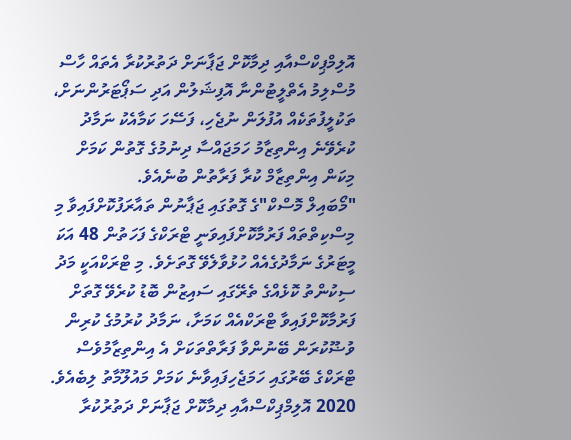އޮލިމްޕިކްސްއާއި ދިމާކޮށް ޖަޕާނަށް ދަތުރުކުރާ އެތައް ހާސް މުސްލިމު އެތްލީޓުންނާ އޮފިޝަލުން އަދި ސަޕޯޓަރުންނަށް، ތަކުލީފުތަކެއް އުފުލަން ނުޖެހި، ފަސޭހަ ކަމާއެކު ނަމާދު ކުރެވޭނެ އިންތިޒާމު ހަމަޖައްސާ ދިނުމުގެ ގޮތުން ކަމަށް މިކަން އިންތިޒާމް ކުރާ ފަރާތުން ބުނެއެވެ.
"މޯބައިލް މޮސްކް"ގެ ގޮތުގައި ޖަޕާނުން ތައާރަފުކޮށްފައިވާ މި މިސްކިތްތައް ފަރުމާކޮށްފައިވަނީ ޓްރަކްގެ ފަހަތުން 48 އަކަ މީޓަރުގެ ނަމާދުގެއެއް ހުޅުވާލެވޭ ގޮތަށެވެ. މި ޓްރަކްއަކީ މަދު ސިކުންތު ކޮޅެއްގެ ތެރޭގައި ސައިޒުން ބޮޑު ކުރެވޭ ގޮތަށް ފަރުމާކޮށްފައިވާ ޓްރަކްއެއް ކަމަށާ، ނަމާދު ކުރުމުގެ ކުރިން ވުޟޫކުރަން ބޭނުންވާ ފަރާތްތަކަށް އެ އިންތިޒާމުވެސް ޓްރަކްގެ ބޭރުގައި ހަމަޖެހިފައިވާނެ ކަމަށް މައުލޫމާތު ލިބެއެވެ.
2020 އޮލިމްޕިކްސްއާއި ދިމާކޮށް ޖަޕާނަށް ދަތުރުކުރާ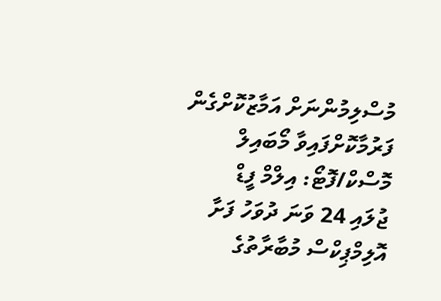މުސްލިމުންނަށް އަމާޒުކޮށްގެން ފަރުމާކޮށްފައިވާ މޯބައިލް މޮސްކް/ފޮޓޯ: އިލްމް ފީޑް
ޖުލައި 24 ވަނަ ދުވަހު ފަށާ އޮލިމްޕިކްސް މުބާރާތުގެ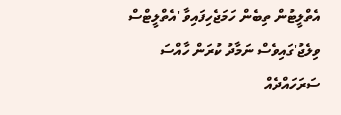އެތްލީޓުން ތިބެން ހަމަޖެހިފައިވާ 'އެތްލީޓްސް ވިލެޖު'ގައިވެސް ނަމާދު ކުރަން ހާއްސަ ސަރަހައްދެއް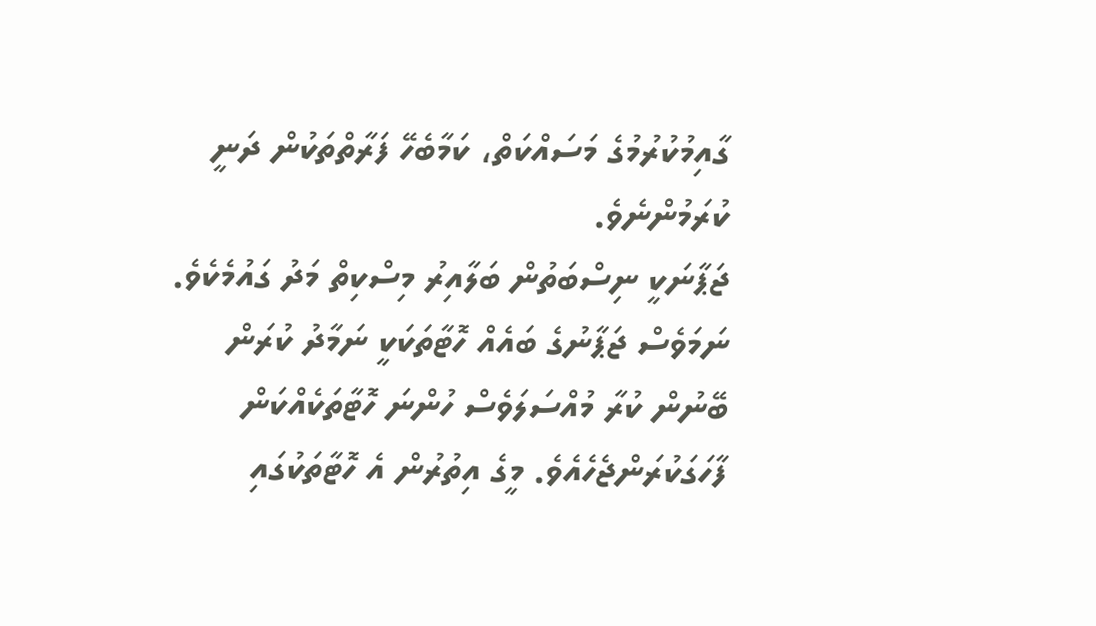ގާއިމުކުރުމުގެ މަސައްކަތް، ކަމާބެހޭ ފަރާތްތަކުން ދަނީ ކުރަމުންނެވެ.
ޖަޕާނަކީ ނިސްބަތުން ބަލާއިރު މިސްކިތް މަދު ގައުމެކެވެ. ނަމަވެސް ޖަޕާނުގެ ބައެއް ހޮޓާތަކަކީ ނަމާދު ކުރަން ބޭނުން ކުރާ މުއްސަލަވެސް ހުންނަ ހޮޓާތަކެއްކަން ފާހަގަކުރަންޖެހެއެވެ. މީގެ އިތުރުން އެ ހޮޓާތަކުގައި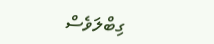ގިބްލަވެސް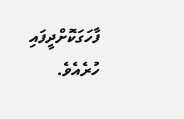ފާހަގަކޮށްދީފައި ހުރެއެވެ.